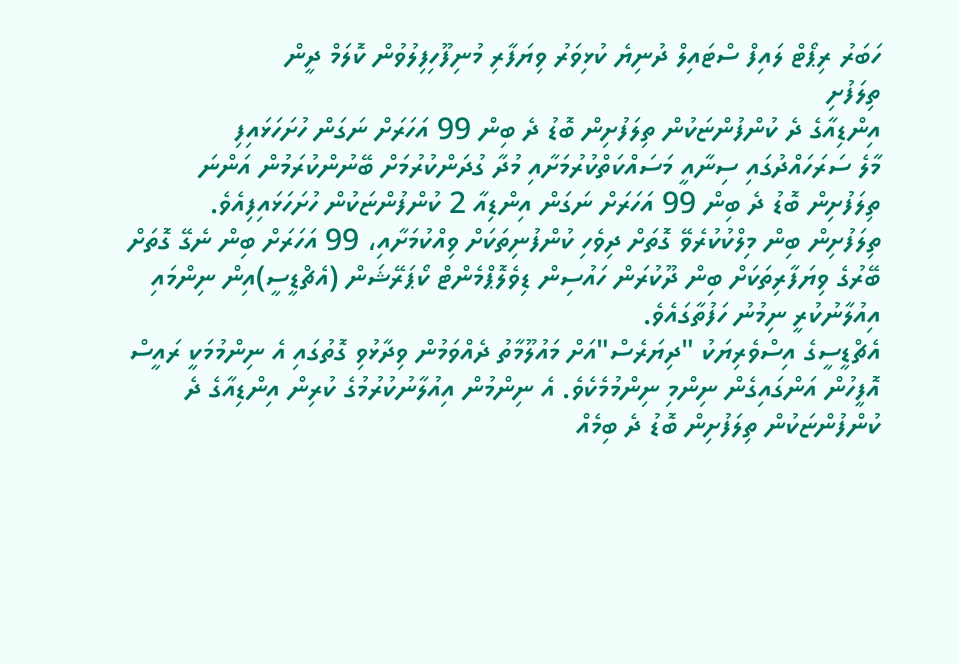ހަބަރު ރިޕޯޓް ލައިފް ސްޓައިލް ދުނިޔެ ކުޅިވަރު ވިޔަފާރި މުނިފޫހިފިލުވުން ކޮލަމް ދީން
ތިލަފުށި
އިންޑިއާގެ ދެ ކުންފުންޏަކުން ތިލަފުށިން ބޮޑު ދެ ބިން 99 އަހަރަށް ނަގަން ހުށަހަޅައިފި
މާލެ ސަރަހައްދުގައި ސިނާއީ މަސައްކަތްކުރުމަށާއި މުދާ ގުދަންކުރުމަށް ބޭނުންކުރަމުން އަންނަ ތިލަފުށިން ބޮޑު ދެ ބިން 99 އަހަރަށް ނަގަން އިންޑިއާ 2 ކުންފުންޏަކުން ހުށަހަޅައިފިއެވެ.
ތިލަފުށިން ބިން މިލްކުކުރެވޭ ގޮތަށް ދިވެހި ކުންފުނިތަކަށް ވިއްކުމަށާއި، 99 އަހަރަށް ބިން ނެގޭ ގޮތަށް ބޭރުގެ ވިޔަފާރިތަކަށް ބިން ދޫކުރަން ހައުސިން ޑިވެލޮޕްމެންޓް ކޯޕަރޭޝަން (އެޗްޑީސީ)އިން ނިންމައި އިއުލާނުކުރީ ނިމުނު ހަފުތާގައެވެ.
އެޗްޑީސީގެ އިސްވެރިޔަކު "ދިޔަރެސް"އަށް މައުލޫމާތު ދެއްވަމުން ވިދާޅުވި ގޮތުގައި އެ ނިންމުމަކީ ރައީސް އޮފީހުން އަންގައިގެން ނިންމި ނިންމުމެކެވެ. އެ ނިންމުން އިއުލާނުކުރުމުގެ ކުރިން އިންޑިއާގެ ދެ ކުންފުންޏަކުން ތިލަފުށިން ބޮޑު ދެ ބިމެއް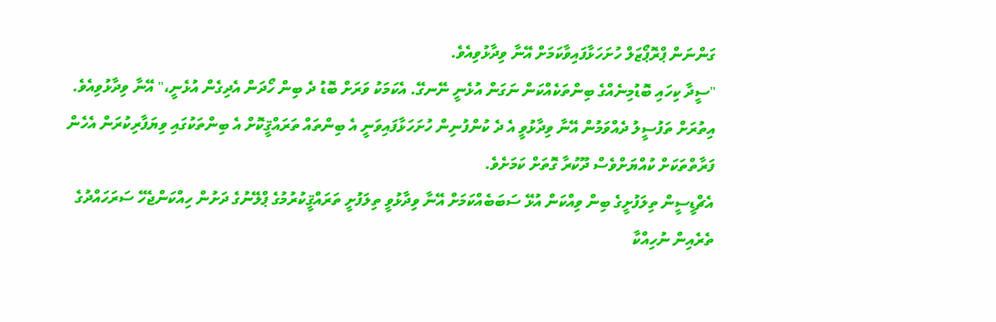ގަންނަން ޕްރޮޕޯޒަލް ހުށަހަޅާފައިވާކަމަށް އޭނާ ވިދާޅުވިއެވެ.
"ސީދާ ކިހައި ބޮޑުމިނެއްގެ ބިންތަކެއްކަން ނަގަން އުޅެނީ ނޭނގޭ. އެކަމަކު ވަރަށް ބޮޑު ދެ ބިން ހޯދަން އެދިގެން އުޅެނީ،" އޭނާ ވިދާޅުވިއެވެ. އިތުރަށް ތަފުސީލު ދެއްވަމުން އޭނާ ވިދާޅުވީ އެ ދެ ކުންފުނިން ހުށަހަޅާފައިވަނީ އެ ބިންތައް ތަރައްޤީކޮށް އެ ބިންތަކުގައި ވިޔަފާރިކުރަން އެހެން ފަރާތްތަކަށް ކުއްޔަށްވެސް ދޫކުރާ ގޮތަށް ކަމަށެވެ.
އެޗްޑީސީން ތިލަފުށީގެ ބިން ވިއްކަން އުޅޭ ސަބަބެއްކަމަށް އޭނާ ވިދާޅުވީ ތިލަފުށީ ތަރައްޤީކުރުމުގެ ޕްލޭނުގެ ދަށުން ހިއްކަންޖެހޭ ސަރަހައްދުގެ ތެރެއިން ނުހިއްކާ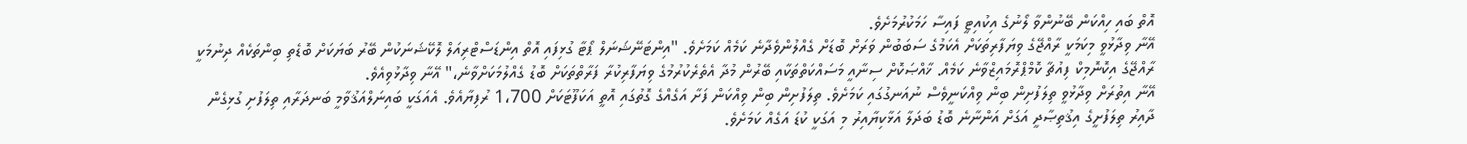އޮތް ބައި ހިއްކަން ބޭނުންވާ ލޯނުގެ އިކުއިޓީ ފައިސާ ހަމަކުރުމަށެވެ.
އޭނާ ވިދާޅުވީ މިކަމަކީ ރާއްޖޭގެ ވިޔަފާރިތަކަށް އެކަމުގެ ސަބަބުން ވަރަށް ބޮޑަށް ގެއްލުންވެދާނެ ކަމެއް ކަމަށެވެ. "އިންޓަނޭޝަނަލް ޕޯޓާ ގުޅިފައި އޮތް އިންޑަސްޓްރިއަލް ލޮކޭޝަނަކުން ބޭރު ބަޔަކަށް ބޮޑެތި ބިންތަކެއް ދިނުމަކީ ރާއްޖޭގެ އިކޮނޮމިކް ފިއުޗާ ކޮމްޕްރޮމައިޒްވާނެ ކަމެއް. ޚާއްޞަކޮށް ސިނާއީ މަސައްކަތްތަކާއި ބޭރުން މުދާ އެތެރެކުރުމުގެ ވިޔަފާރިކުރާ ފަރާތްތަކަށް ބޮޑު ގެއްލުމަކަށްވާނެ،" އޭނާ ވިދާޅުވިއެވެ.
އޭނާ އިތުރަށް ވިދާޅުވީ ތިލަފުށިން ބިން ވިއްކަނީވެސް ނުއަނގުގައި ކަމަށެވެ. ތިލަފުށިން ބިން ވިއްކަން ފަށާ އަގެއްގެ ގޮތުގައި އޮތީ އަކަފޫޓަކަށް 1،700 ރުފިޔާއެވެ. އެއަގަކީ ބައިނަލްއަޤުވާމީ ބަނދަރާއި ތިލަފުށި ގުޅިގެން ދާއިރު ތިލަފުށީގެ އިޤުތިޞާދީ އަގަށް އަންނާނެ ބޮޑު ބަދަލާ އަޅާކިޔާއިރު މި އަގަކީ ކުޑަ އަގެއް ކަމަށެވެ.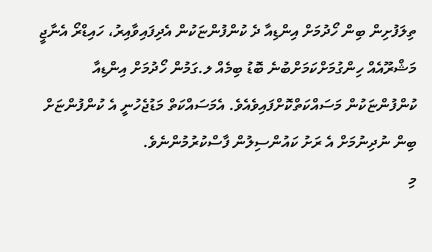ތިލަފުށިން ބިން ހޯދުމަށް އިންޑިއާ ދެ ކުންފުންޏަކުން އެދިފައިވާއިރު، ހައިޑްރޯ އެނާޖީ މަޝްރޫއެއް ހިންގުމަށްކަމަށްބުނެ ބޮޑު ބިމެއް ލ.ގަމުން ހޯދުމަށް އިންޑިއާ ކުންފުންޏަކުން މަސައްކަތްކޮށްފައިވެއެވެ. އެމަސައްކަތް މަޑުޖެހުނީ އެ ކުންފުންޏަށް ބިން ނުދިނުމަށް އެ ރަށު ކައުންސިލުން ފާސްކުރުމުންނެވެ.
މި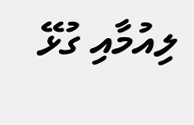ލިއުމާއި ގުޅޭ